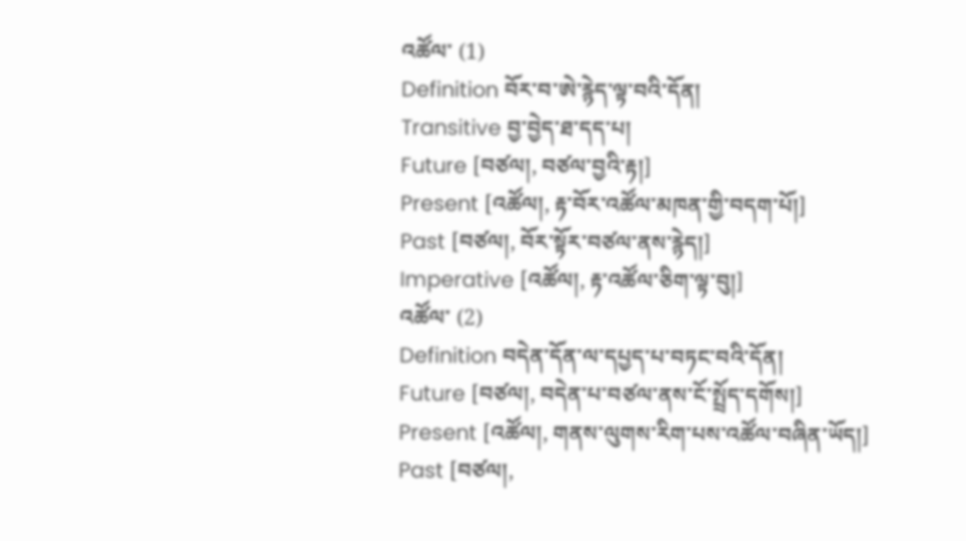འཚོལ་ (1)
Definition བོར་བ་ཨེ་རྙེད་ལྟ་བའི་དོན།
Transitive བྱ་བྱེད་ཐ་དད་པ།
Future [བཙལ།, བཙལ་བྱའི་རྟ།]
Present [འཚོལ།, རྟ་བོར་འཚོལ་མཁན་གྱི་བདག་པོ།]
Past [བཙལ།, བོར་སྟོར་བཙལ་ནས་རྙེད།]
Imperative [འཚོལ།, རྟ་འཚོལ་ཅིག་ལྟ་བུ།]
འཚོལ་ (2)
Definition བདེན་དོན་ལ་དཔྱད་པ་བཏང་བའི་དོན།
Future [བཙལ།, བདེན་པ་བཙལ་ནས་ངོ་སྤྲོད་དགོས།]
Present [འཚོལ།, གནས་ལུགས་རིག་པས་འཚོལ་བཞིན་ཡོད།]
Past [བཙལ།,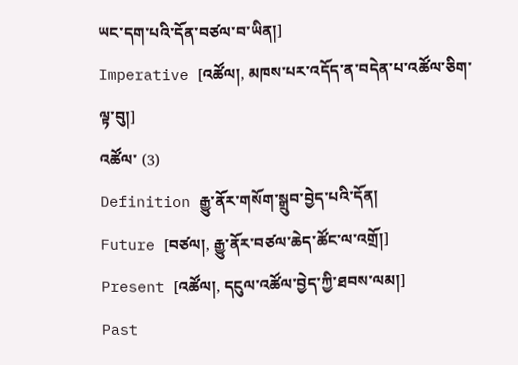ཡང་དག་པའི་དོན་བཙལ་བ་ཡིན།]
Imperative [འཚོལ།, མཁས་པར་འདོད་ན་བདེན་པ་འཚོལ་ཅིག་ལྟ་བུ།]
འཚོལ་ (3)
Definition རྒྱུ་ནོར་གསོག་སྒྲུབ་བྱེད་པའི་དོན།
Future [བཙལ།, རྒྱུ་ནོར་བཙལ་ཆེད་ཚོང་ལ་འགྲོ།]
Present [འཚོལ།, དངུལ་འཚོལ་བྱེད་ཀྱི་ཐབས་ལམ།]
Past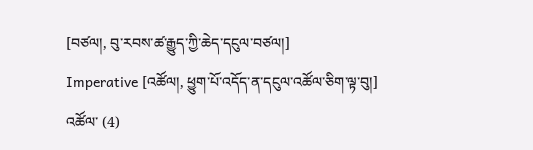[བཙལ།, བུ་རབས་ཚ་རྒྱུད་ཀྱི་ཆེད་དངུལ་བཙལ།]
Imperative [འཚོལ།, ཕྱུག་པོ་འདོད་ན་དངུལ་འཚོལ་ཅིག་ལྟ་བུ།]
འཚོལ་ (4)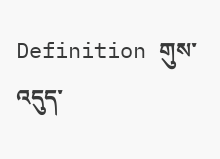Definition གུས་འདུད་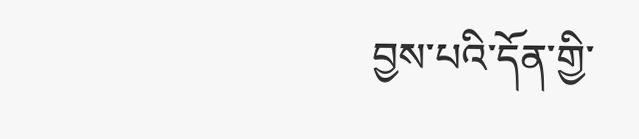བྱས་པའི་དོན་གྱི་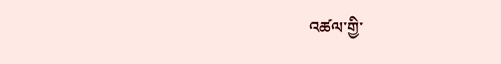འཚལ་གྱི་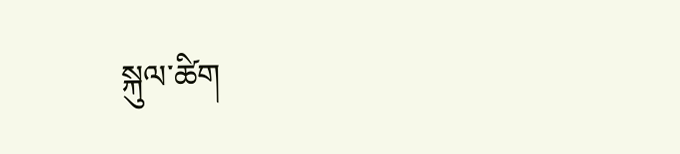སྐུལ་ཚིག